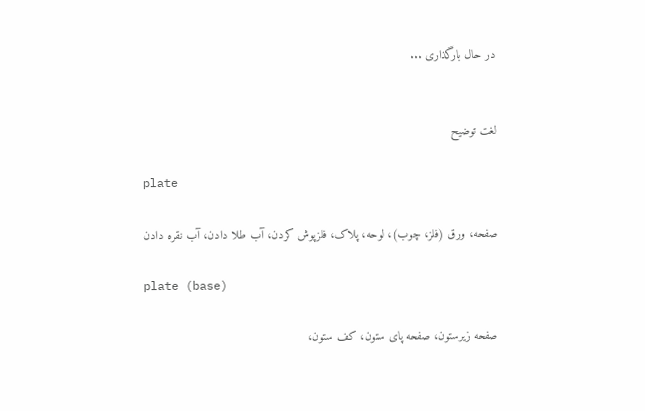در حال بارگذاری ...


لغت توضیح

plate

صفحه، ورق (فلز، چوب)، لوحه، پلاک، فلزپوش کردن، آب طلا دادن، آب نقره دادن

plate (base)

صفحه زیرستون، صفحه پای ستون، کف ستون،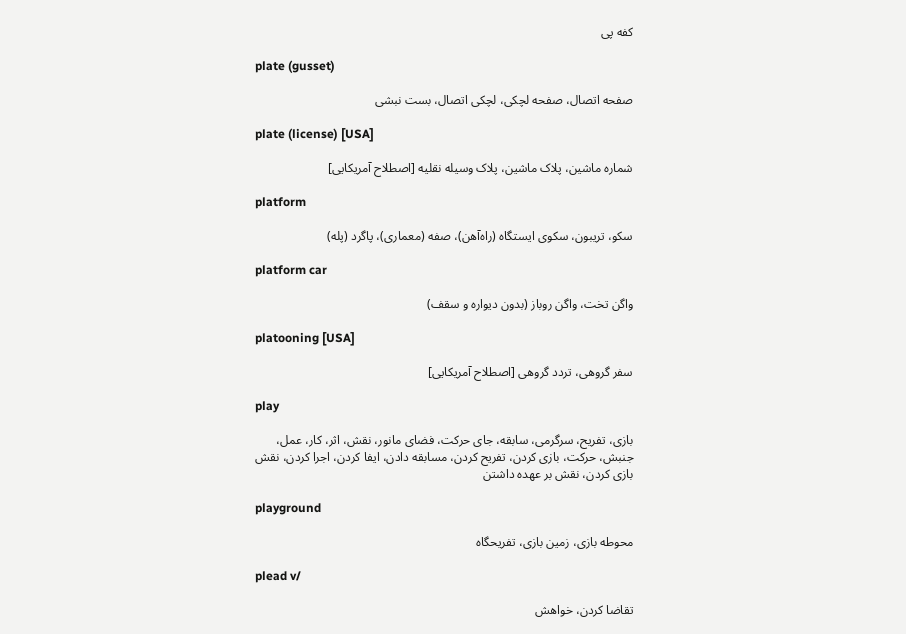کفه پی

plate (gusset)

صفحه اتصال، صفحه لچکی، لچکی اتصال، بست نبشی

plate (license) [USA]

شماره ماشین، پلاک ماشین، پلاک وسیله نقلیه [اصطلاح آمریکایی]

platform

سکو، تریبون، سکوی ایستگاه (راه‌آهن)، صفه (معماری)، پاگرد (پله)

platform car

واگن تخت، واگن روباز (بدون دیواره و سقف)

platooning [USA]

سفر گروهی، تردد گروهی [اصطلاح آمریکایی]

play

بازی، تفریح، سرگرمی، سابقه، جای حرکت، فضای مانور، نقش،‌ اثر، کار، عمل، جنبش، حرکت، بازی کردن، تفریح کردن، مسابقه دادن، ایفا کردن، اجرا کردن، نقش بازی کردن، نقش بر عهده داشتن

playground

محوطه بازی، زمین بازی، تفریحگاه

plead v/

تقاضا کردن، خواهش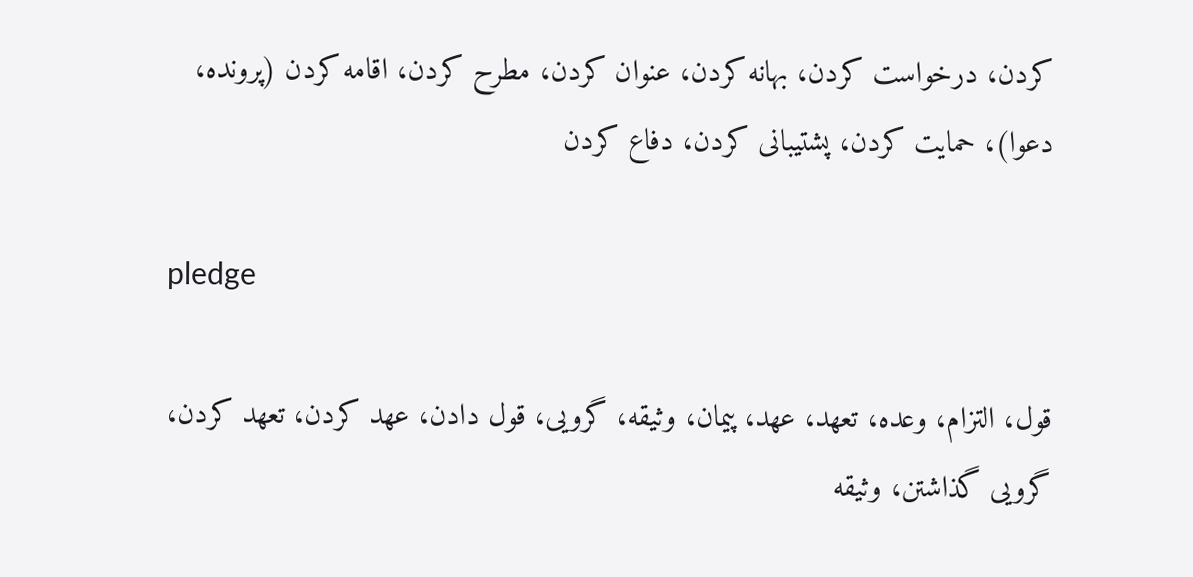کردن، درخواست کردن، بهانه کردن، عنوان کردن، مطرح کردن، اقامه کردن (پرونده، دعوا)، حمایت کردن، پشتیبانی کردن، دفاع کردن

pledge

قول، التزام، وعده، تعهد، عهد، پیمان، وثیقه، گرویی، قول دادن، عهد کردن، تعهد کردن، گرویی گذاشتن، وثیقه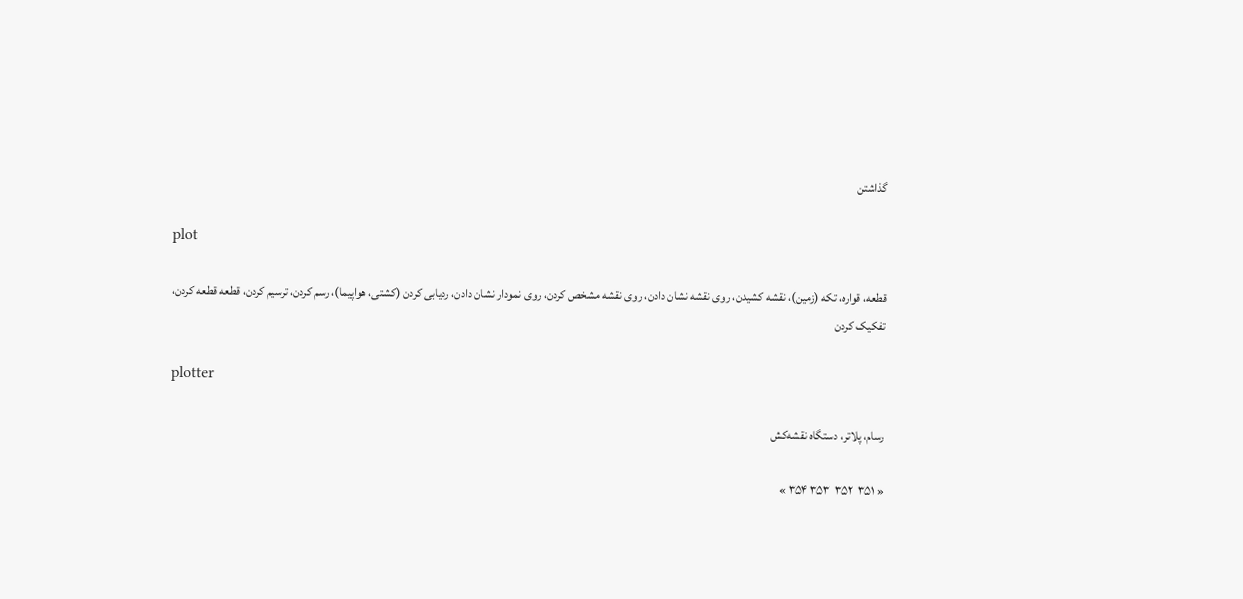گذاشتن

plot

قطعه، قواره، تکه (زمین)، نقشه کشیدن، روی نقشه نشان دادن، روی نقشه مشخص کردن، روی نمودار نشان دادن، ردیابی کردن (کشتی، هواپیما)، رسم کردن، ترسیم کردن، قطعه قطعه کردن، تفکیک کردن

plotter

رسام، پلاتر، دستگاه نقشه‌کش

« ۳۵۱  ۳۵۲  ۳۵۳ ۳۵۴ »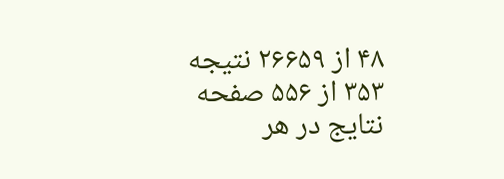۴۸ از ۲۶۶۵۹ نتیجه
۳۵۳ از ۵۵۶ صفحه
نتایج در هر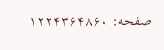صفحه: ۱۲۲۴۳۶۴۸۶۰